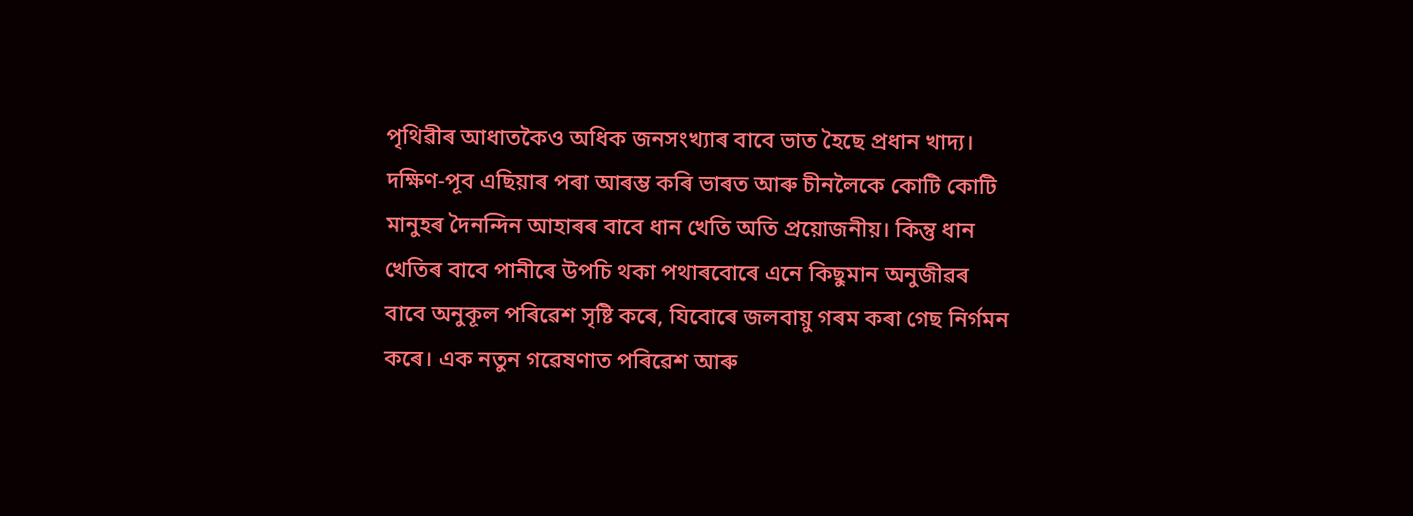পৃথিৱীৰ আধাতকৈও অধিক জনসংখ্যাৰ বাবে ভাত হৈছে প্ৰধান খাদ্য। দক্ষিণ-পূব এছিয়াৰ পৰা আৰম্ভ কৰি ভাৰত আৰু চীনলৈকে কোটি কোটি মানুহৰ দৈনন্দিন আহাৰৰ বাবে ধান খেতি অতি প্ৰয়োজনীয়। কিন্তু ধান খেতিৰ বাবে পানীৰে উপচি থকা পথাৰবোৰে এনে কিছুমান অনুজীৱৰ বাবে অনুকূল পৰিৱেশ সৃষ্টি কৰে, যিবোৰে জলবায়ু গৰম কৰা গেছ নিৰ্গমন কৰে। এক নতুন গৱেষণাত পৰিৱেশ আৰু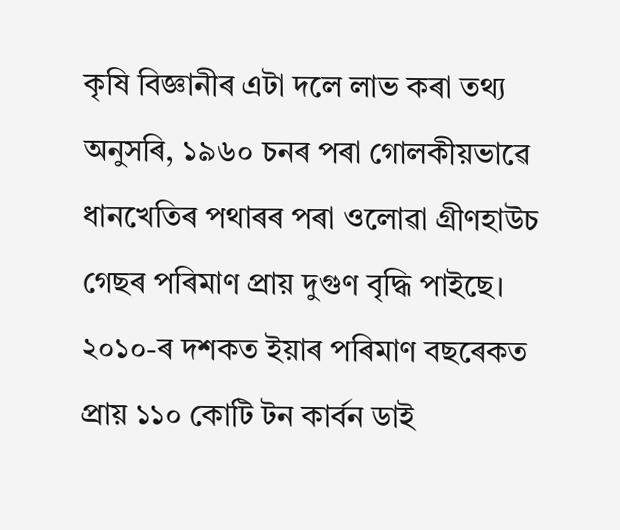কৃষি বিজ্ঞানীৰ এটা দলে লাভ কৰা তথ্য অনুসৰি, ১৯৬০ চনৰ পৰা গোলকীয়ভাৱে ধানখেতিৰ পথাৰৰ পৰা ওলোৱা গ্ৰীণহাউচ গেছৰ পৰিমাণ প্ৰায় দুগুণ বৃদ্ধি পাইছে। ২০১০-ৰ দশকত ইয়াৰ পৰিমাণ বছৰেকত প্ৰায় ১১০ কোটি টন কাৰ্বন ডাই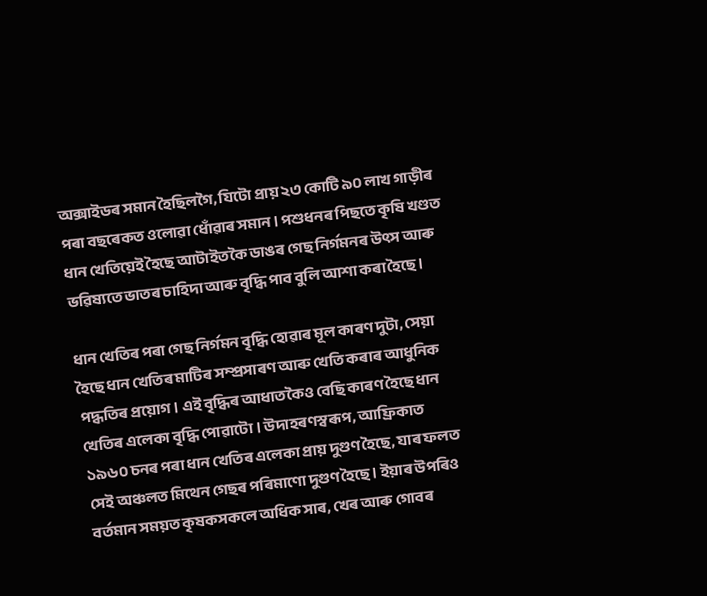অক্সাইডৰ সমান হৈছিলগৈ, যিটো প্ৰায় ২৩ কোটি ৯০ লাখ গাড়ীৰ পৰা বছৰেকত ওলোৱা ধোঁৱাৰ সমান। পশুধনৰ পিছতে কৃষি খণ্ডত ধান খেতিয়েই হৈছে আটাইতকৈ ডাঙৰ গেছ নিৰ্গমনৰ উৎস আৰু ভৱিষ্যতে ভাতৰ চাহিদা আৰু বৃদ্ধি পাব বুলি আশা কৰা হৈছে।

ধান খেতিৰ পৰা গেছ নিৰ্গমন বৃদ্ধি হোৱাৰ মূল কাৰণ দুটা, সেয়া হৈছে ধান খেতিৰ মাটিৰ সম্প্ৰসাৰণ আৰু খেতি কৰাৰ আধুনিক পদ্ধতিৰ প্ৰয়োগ। এই বৃদ্ধিৰ আধাতকৈও বেছি কাৰণ হৈছে ধান খেতিৰ এলেকা বৃদ্ধি পোৱাটো। উদাহৰণস্বৰূপ, আফ্ৰিকাত ১৯৬০ চনৰ পৰা ধান খেতিৰ এলেকা প্ৰায় দুগুণ হৈছে, যাৰ ফলত সেই অঞ্চলত মিথেন গেছৰ পৰিমাণো দুগুণ হৈছে। ইয়াৰ উপৰিও বৰ্তমান সময়ত কৃষকসকলে অধিক সাৰ, খেৰ আৰু গোবৰ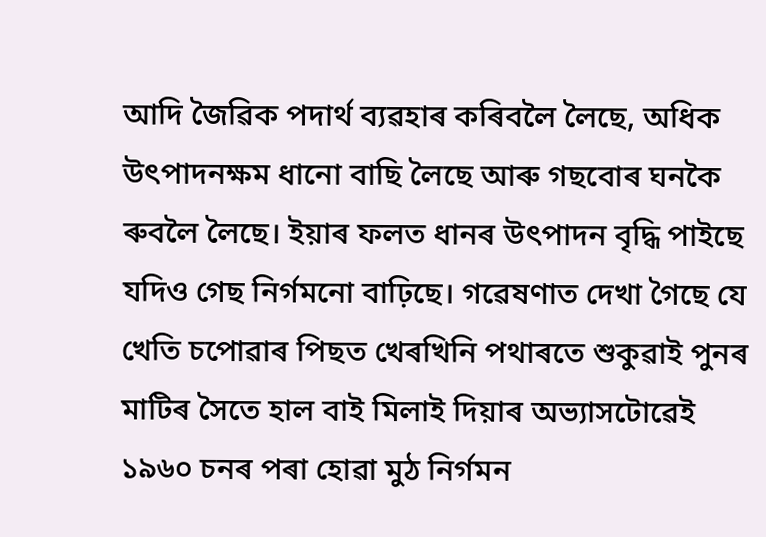আদি জৈৱিক পদাৰ্থ ব্যৱহাৰ কৰিবলৈ লৈছে, অধিক উৎপাদনক্ষম ধানো বাছি লৈছে আৰু গছবোৰ ঘনকৈ ৰুবলৈ লৈছে। ইয়াৰ ফলত ধানৰ উৎপাদন বৃদ্ধি পাইছে যদিও গেছ নিৰ্গমনো বাঢ়িছে। গৱেষণাত দেখা গৈছে যে খেতি চপোৱাৰ পিছত খেৰখিনি পথাৰতে শুকুৱাই পুনৰ মাটিৰ সৈতে হাল বাই মিলাই দিয়াৰ অভ্যাসটোৱেই ১৯৬০ চনৰ পৰা হোৱা মুঠ নিৰ্গমন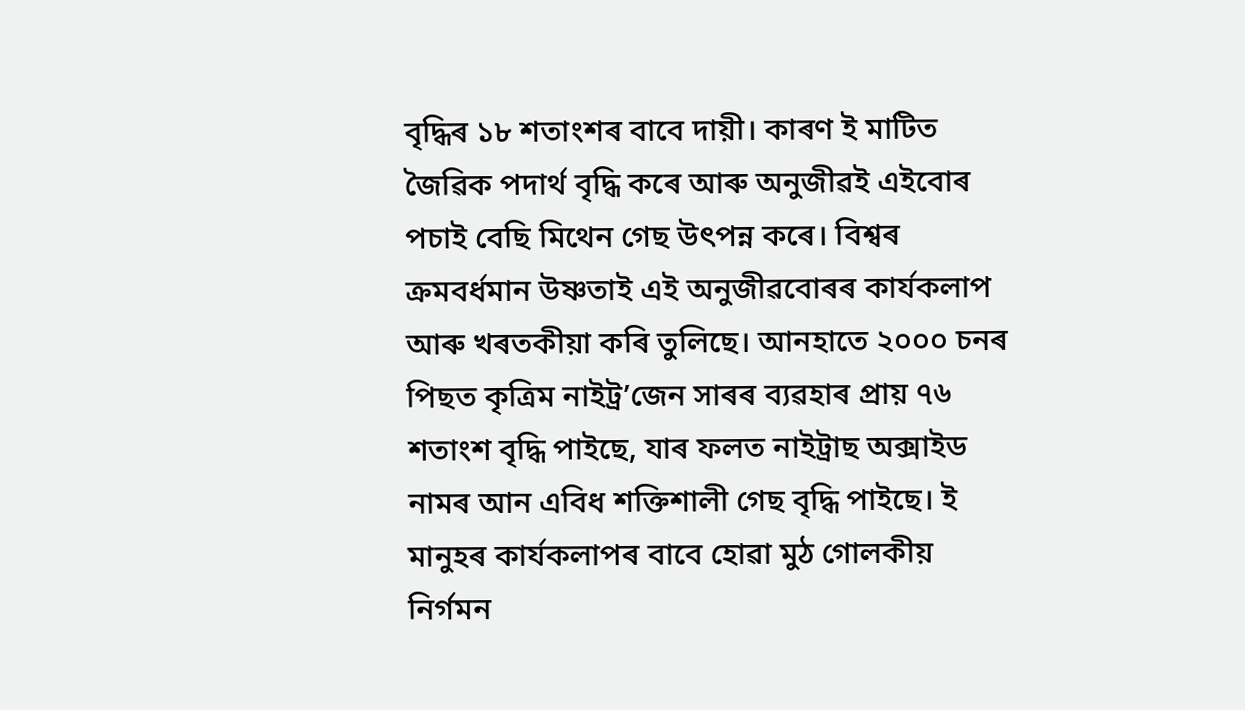বৃদ্ধিৰ ১৮ শতাংশৰ বাবে দায়ী। কাৰণ ই মাটিত জৈৱিক পদাৰ্থ বৃদ্ধি কৰে আৰু অনুজীৱই এইবোৰ পচাই বেছি মিথেন গেছ উৎপন্ন কৰে। বিশ্বৰ ক্ৰমবৰ্ধমান উষ্ণতাই এই অনুজীৱবোৰৰ কাৰ্যকলাপ আৰু খৰতকীয়া কৰি তুলিছে। আনহাতে ২০০০ চনৰ পিছত কৃত্ৰিম নাইট্ৰ’জেন সাৰৰ ব্যৱহাৰ প্ৰায় ৭৬ শতাংশ বৃদ্ধি পাইছে, যাৰ ফলত নাইট্ৰাছ অক্সাইড নামৰ আন এবিধ শক্তিশালী গেছ বৃদ্ধি পাইছে। ই মানুহৰ কাৰ্যকলাপৰ বাবে হোৱা মুঠ গোলকীয় নিৰ্গমন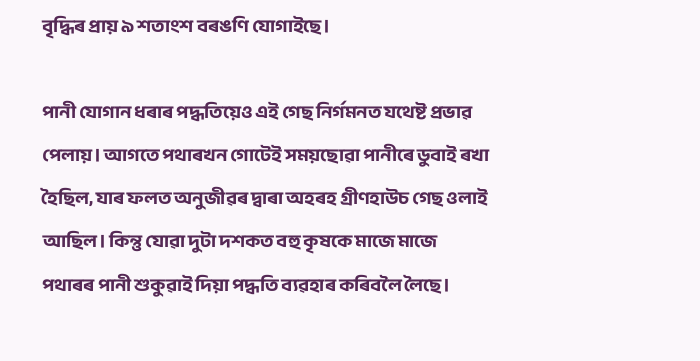বৃদ্ধিৰ প্ৰায় ৯ শতাংশ বৰঙণি যোগাইছে।

পানী যোগান ধৰাৰ পদ্ধতিয়েও এই গেছ নিৰ্গমনত যথেষ্ট প্ৰভাৱ পেলায়। আগতে পথাৰখন গোটেই সময়ছোৱা পানীৰে ডুবাই ৰখা হৈছিল, যাৰ ফলত অনুজীৱৰ দ্বাৰা অহৰহ গ্ৰীণহাউচ গেছ ওলাই আছিল। কিন্তু যোৱা দুটা দশকত বহু কৃষকে মাজে মাজে পথাৰৰ পানী শুকুৱাই দিয়া পদ্ধতি ব্যৱহাৰ কৰিবলৈ লৈছে।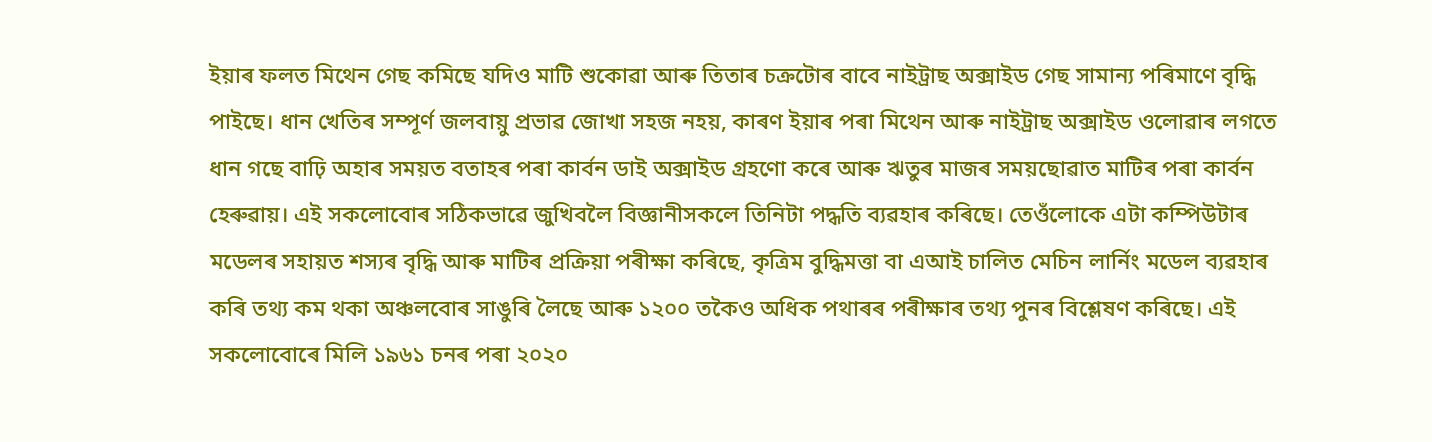ইয়াৰ ফলত মিথেন গেছ কমিছে যদিও মাটি শুকোৱা আৰু তিতাৰ চক্ৰটোৰ বাবে নাইট্ৰাছ অক্সাইড গেছ সামান্য পৰিমাণে বৃদ্ধি পাইছে। ধান খেতিৰ সম্পূৰ্ণ জলবায়ু প্ৰভাৱ জোখা সহজ নহয়, কাৰণ ইয়াৰ পৰা মিথেন আৰু নাইট্ৰাছ অক্সাইড ওলোৱাৰ লগতে ধান গছে বাঢ়ি অহাৰ সময়ত বতাহৰ পৰা কাৰ্বন ডাই অক্সাইড গ্ৰহণো কৰে আৰু ঋতুৰ মাজৰ সময়ছোৱাত মাটিৰ পৰা কাৰ্বন হেৰুৱায়। এই সকলোবোৰ সঠিকভাৱে জুখিবলৈ বিজ্ঞানীসকলে তিনিটা পদ্ধতি ব্যৱহাৰ কৰিছে। তেওঁলোকে এটা কম্পিউটাৰ মডেলৰ সহায়ত শস্যৰ বৃদ্ধি আৰু মাটিৰ প্ৰক্ৰিয়া পৰীক্ষা কৰিছে, কৃত্ৰিম বুদ্ধিমত্তা বা এআই চালিত মেচিন লাৰ্নিং মডেল ব্যৱহাৰ কৰি তথ্য কম থকা অঞ্চলবোৰ সাঙুৰি লৈছে আৰু ১২০০ তকৈও অধিক পথাৰৰ পৰীক্ষাৰ তথ্য পুনৰ বিশ্লেষণ কৰিছে। এই সকলোবোৰে মিলি ১৯৬১ চনৰ পৰা ২০২০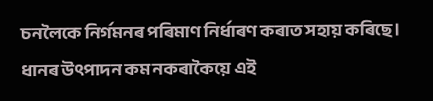চনলৈকে নিৰ্গমনৰ পৰিমাণ নিৰ্ধাৰণ কৰাত সহায় কৰিছে।
ধানৰ উৎপাদন কম নকৰাকৈয়ে এই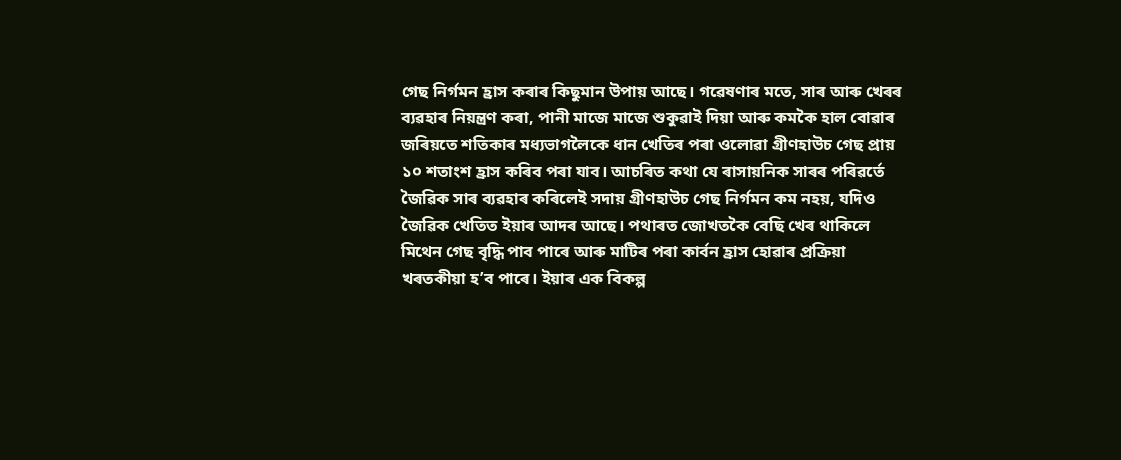গেছ নিৰ্গমন হ্ৰাস কৰাৰ কিছুমান উপায় আছে। গৱেষণাৰ মতে, সাৰ আৰু খেৰৰ ব্যৱহাৰ নিয়ন্ত্ৰণ কৰা, পানী মাজে মাজে শুকুৱাই দিয়া আৰু কমকৈ হাল বোৱাৰ জৰিয়তে শতিকাৰ মধ্যভাগলৈকে ধান খেতিৰ পৰা ওলোৱা গ্ৰীণহাউচ গেছ প্ৰায় ১০ শতাংশ হ্ৰাস কৰিব পৰা যাব। আচৰিত কথা যে ৰাসায়নিক সাৰৰ পৰিৱৰ্তে জৈৱিক সাৰ ব্যৱহাৰ কৰিলেই সদায় গ্ৰীণহাউচ গেছ নিৰ্গমন কম নহয়, যদিও জৈৱিক খেতিত ইয়াৰ আদৰ আছে। পথাৰত জোখতকৈ বেছি খেৰ থাকিলে মিথেন গেছ বৃদ্ধি পাব পাৰে আৰু মাটিৰ পৰা কাৰ্বন হ্ৰাস হোৱাৰ প্ৰক্ৰিয়া খৰতকীয়া হ’ব পাৰে। ইয়াৰ এক বিকল্প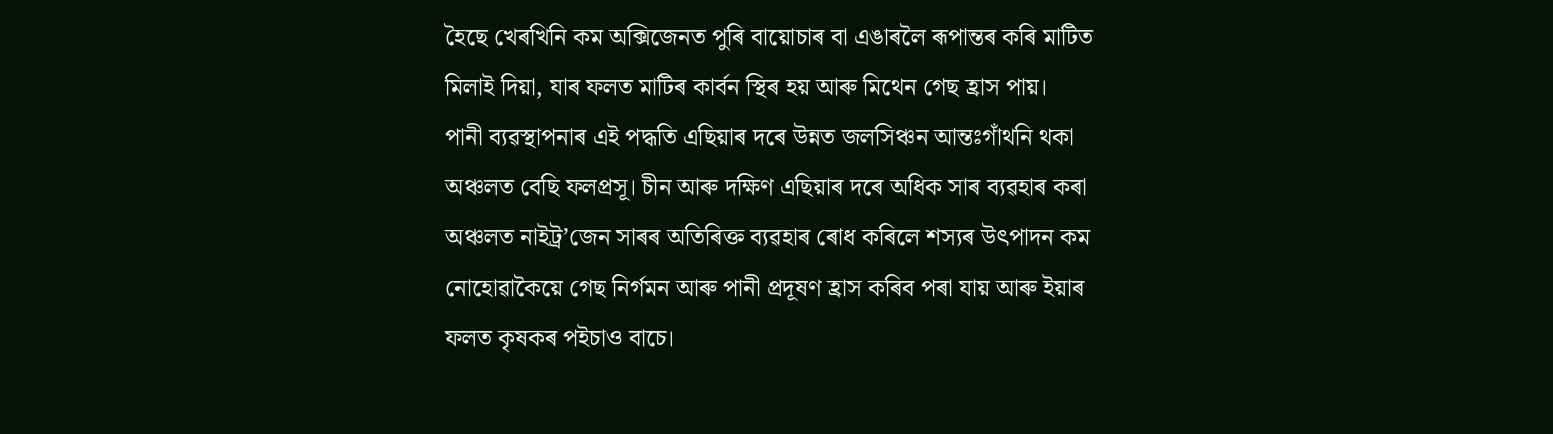হৈছে খেৰখিনি কম অক্সিজেনত পুৰি বায়োচাৰ বা এঙাৰলৈ ৰূপান্তৰ কৰি মাটিত মিলাই দিয়া, যাৰ ফলত মাটিৰ কাৰ্বন স্থিৰ হয় আৰু মিথেন গেছ হ্ৰাস পায়।
পানী ব্যৱস্থাপনাৰ এই পদ্ধতি এছিয়াৰ দৰে উন্নত জলসিঞ্চন আন্তঃগাঁথনি থকা অঞ্চলত বেছি ফলপ্ৰসূ। চীন আৰু দক্ষিণ এছিয়াৰ দৰে অধিক সাৰ ব্যৱহাৰ কৰা অঞ্চলত নাইট্ৰ’জেন সাৰৰ অতিৰিক্ত ব্যৱহাৰ ৰোধ কৰিলে শস্যৰ উৎপাদন কম নোহোৱাকৈয়ে গেছ নিৰ্গমন আৰু পানী প্ৰদূষণ হ্ৰাস কৰিব পৰা যায় আৰু ইয়াৰ ফলত কৃষকৰ পইচাও বাচে।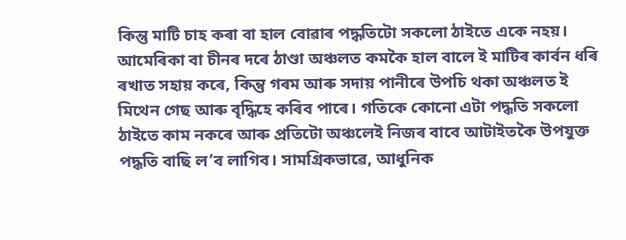কিন্তু মাটি চাহ কৰা বা হাল বোৱাৰ পদ্ধতিটো সকলো ঠাইতে একে নহয়। আমেৰিকা বা চীনৰ দৰে ঠাণ্ডা অঞ্চলত কমকৈ হাল বালে ই মাটিৰ কাৰ্বন ধৰি ৰখাত সহায় কৰে, কিন্তু গৰম আৰু সদায় পানীৰে উপচি থকা অঞ্চলত ই মিথেন গেছ আৰু বৃদ্ধিহে কৰিব পাৰে। গতিকে কোনো এটা পদ্ধতি সকলো ঠাইতে কাম নকৰে আৰু প্ৰতিটো অঞ্চলেই নিজৰ বাবে আটাইতকৈ উপযুক্ত পদ্ধতি বাছি ল’ব লাগিব। সামগ্ৰিকভাৱে, আধুনিক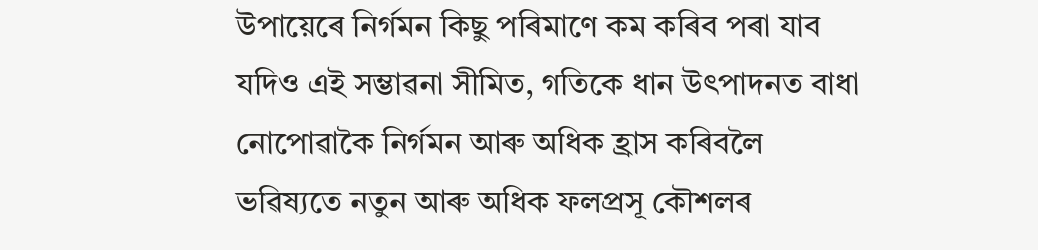উপায়েৰে নিৰ্গমন কিছু পৰিমাণে কম কৰিব পৰা যাব যদিও এই সম্ভাৱনা সীমিত, গতিকে ধান উৎপাদনত বাধা নোপোৱাকৈ নিৰ্গমন আৰু অধিক হ্ৰাস কৰিবলৈ ভৱিষ্যতে নতুন আৰু অধিক ফলপ্ৰসূ কৌশলৰ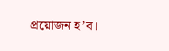প্ৰয়োজন হ’ব।